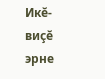Икĕ-виçĕ эрне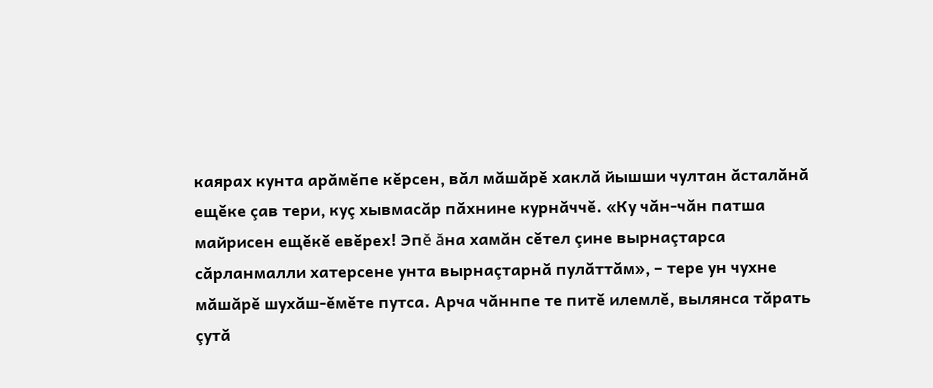каярах кунта арăмĕпе кĕрсен, вăл мăшăрĕ хаклă йышши чултан ăсталăнă ещĕке çав тери, куç хывмасăр пăхнине курнăччĕ. «Ку чăн-чăн патша майрисен ещĕкĕ евĕрех! Эпĕ ăна хамăн сĕтел çине вырнаçтарса сăрланмалли хатерсене унта вырнаçтарнă пулăттăм», – тере ун чухне мăшăрĕ шухăш-ĕмĕте путса. Арча чăннпе те питĕ илемлĕ, вылянса тăрать çутă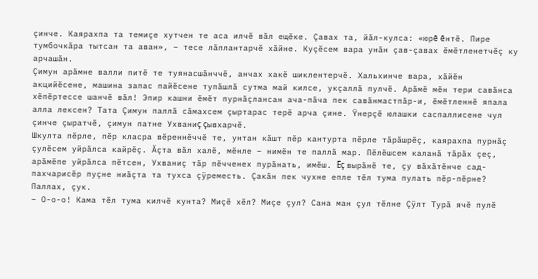çинче. Каярахпа та темиçе хутчен те аса илчĕ вăл ещĕке. Çавах та, йăл-кулса: «юрĕ ĕнтĕ. Пире тумбочкăра тытсан та аван», – тесе лăплантарчĕ хăйне. Куçĕсем вара унăн çав-çавах ĕмĕтленетчĕç ку арчашăн.
Çимун арăмне валли питĕ те туянасшăнччĕ, анчах хакĕ шиклентерчĕ. Хальхинче вара, хăйĕн акцийĕсене, машина запас пайĕсене тупăшлă сутма май килсе, укçаллă пулчĕ. Арăмĕ мĕн тери савăнса хĕпĕртессе шанчĕ вăл! Эпир кашни ĕмĕт пурнăçлансан ача-пăча пек савăнмастпăр-и, ĕмĕтленнĕ япала алла лексен? Тата Çимун паллă сăмахсем çыртарас терĕ арча çине. Ÿнерçĕ юлашки саспаллисене чул çинче çыратчĕ, çимун патне Ухваниç çывхарчĕ.
Шкулта пĕрле, пĕр класра вĕреннĕччĕ те, унтан кăшт пĕр кантурта пĕрле тăрăшрĕç, каярахпа пурнăç çулĕсем уйрăлса кайрĕç. Ăçта вăл халĕ, мĕнле – нимĕн те паллă мар. Пĕлĕшсем каланă тăрăх çеç, арăмĕпе уйрăлса пĕтсен, Ухваниç тăр пĕчченех пурăнать, имĕш. Ĕç вырăнĕ те, çу вăхăтĕнче сад-пахчарисĕр пуçне ниăçта та тухса çÿреместь. Çакăн пек чухне епле тĕл тума пулать пĕр-пĕрне? Паллах, çук.
– О-о-о! Кама тĕл тума килчĕ кунта? Миçĕ хĕл? Миçе çул? Сана ман çул тĕлне Çÿлт Турă ячĕ пулĕ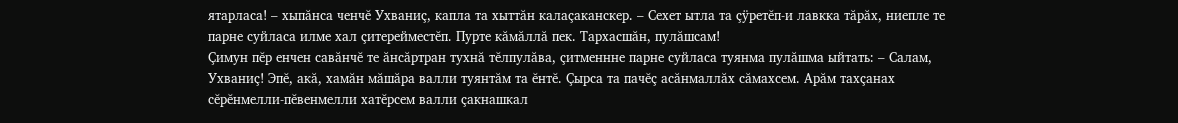ятарласа! – хыпăнса ченчĕ Ухваниç, капла та хыттăн калаçаканскер. – Сехет ытла та çÿретĕп-и лавкка тăрăх, ниепле те парне суйласа илме хал çитерейместĕп. Пурте кăмăллă пек. Тархасшăн, пулăшсам!
Çимун пĕр енчен савăнчĕ те ăнсăртран тухнă тĕлпулăва, çитменнне парне суйласа туянма пулăшма ыйтать: – Салам, Ухваниç! Эпĕ, акă, хамăн мăшăра валли туянтăм та ĕнтĕ. Çырса та пачĕç асăнмаллăх сăмахсем. Арăм тахçанах сĕрĕнмелли-пĕвенмелли хатĕрсем валли çакнашкал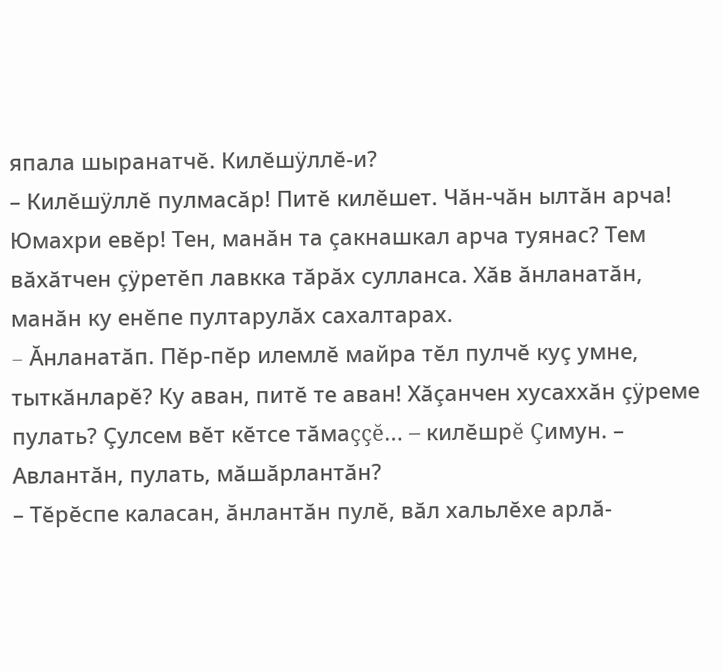япала шыранатчĕ. Килĕшÿллĕ-и?
– Килĕшÿллĕ пулмасăр! Питĕ килĕшет. Чăн-чăн ылтăн арча! Юмахри евĕр! Тен, манăн та çакнашкал арча туянас? Тем вăхăтчен çÿретĕп лавкка тăрăх сулланса. Хăв ăнланатăн, манăн ку енĕпе пултарулăх сахалтарах.
– Ăнланатăп. Пĕр-пĕр илемлĕ майра тĕл пулчĕ куç умне, тыткăнларĕ? Ку аван, питĕ те аван! Хăçанчен хусаххăн çÿреме пулать? Çулсем вĕт кĕтсе тăмаççĕ… – килĕшрĕ Çимун. – Авлантăн, пулать, мăшăрлантăн?
– Тĕрĕспе каласан, ăнлантăн пулĕ, вăл хальлĕхе арлă-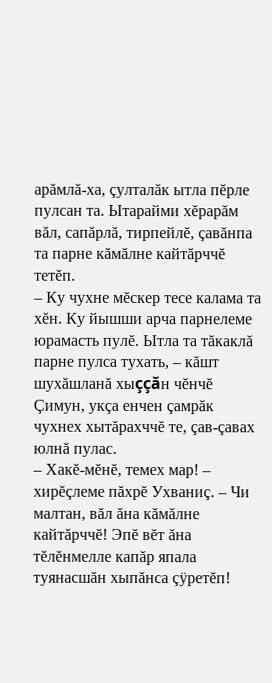арăмлă-ха, çулталăк ытла пĕрле пулсан та. Ытарайми хĕрарăм вăл, сапăрлă, тирпейлĕ, çавăнпа та парне кăмăлне кайтăрччĕ тетĕп.
– Ку чухне мĕскер тесе калама та хĕн. Ку йышши арча парнелеме юрамасть пулĕ. Ытла та тăкаклă парне пулса тухать, – кăшт шухăшланă хыççăн чĕнчĕ Çимун, укçа енчен çамрăк чухнех хытăрахччĕ те, çав-çавах юлнă пулас.
– Хакĕ-мĕнĕ, темех мар! – хирĕçлеме пăхрĕ Ухваниç. – Чи малтан, вăл ăна кăмăлне кайтăрччĕ! Эпĕ вĕт ăна тĕлĕнмелле капăр япала туянасшăн хыпăнса çÿретĕп!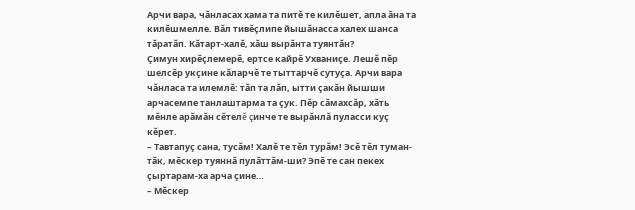Арчи вара, чăнласах хама та питĕ те килĕшет, апла ăна та килĕшмелле. Вăл тивĕçлипе йышăнасса халех шанса тăратăп. Кăтарт-халĕ, хăш вырăнта туянтăн?
Çимун хирĕçлемерĕ, ертсе кайрĕ Ухваниçе. Лешĕ пĕр шелсĕр укçине кăларчĕ те тыттарчĕ сутуçа. Арчи вара чăнласа та илемлĕ: тăп та лăп, ытти çакăн йышши арчасемпе танлаштарма та çук. Пĕр сăмахсăр, хăть мĕнле арăмăн сĕтелĕ çинче те вырăнлă пуласси куç кĕрет.
– Тавтапуç сана, тусăм! Халĕ те тĕл турăм! Эсĕ тĕл туман-тăк, мĕскер туяннă пулăттăм-ши? Эпĕ те сан пекех çыртарам-ха арча çине…
– Мĕскер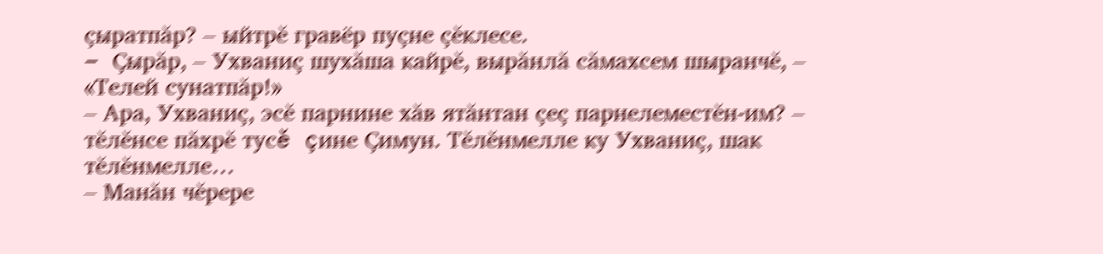çыратпăр? – ыйтрĕ гравёр пуçне çĕклесе.
– Çырăр, – Ухваниç шухăша кайрĕ, вырăнлă сăмахсем шыранчĕ, – «Телей сунатпăр!»
– Ара, Ухваниç, эсĕ парнине хăв ятăнтан çеç парнелеместĕн-им? – тĕлĕнсе пăхрĕ тусĕ çине Çимун. Тĕлĕнмелле ку Ухваниç, шак тĕлĕнмелле…
– Манăн чĕрере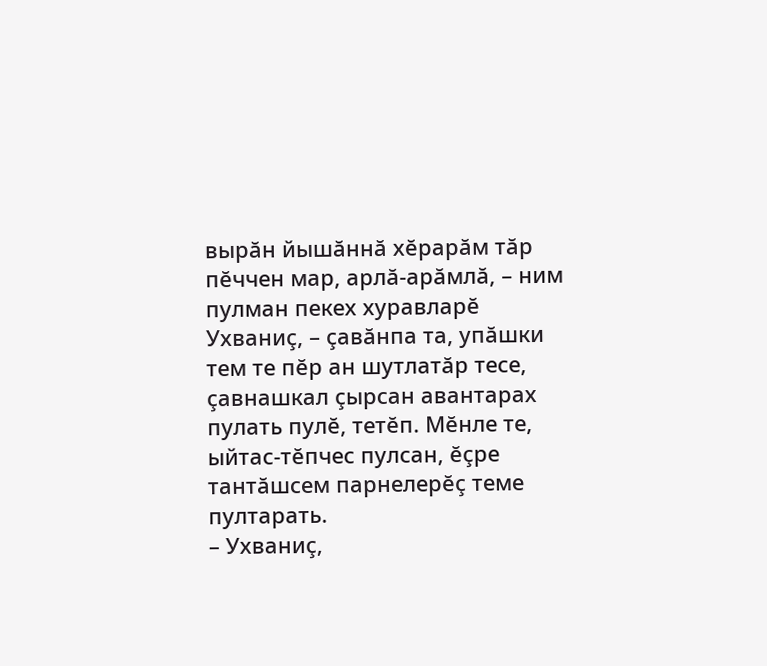вырăн йышăннă хĕрарăм тăр пĕччен мар, арлă-арăмлă, – ним пулман пекех хуравларĕ Ухваниç, – çавăнпа та, упăшки тем те пĕр ан шутлатăр тесе, çавнашкал çырсан авантарах пулать пулĕ, тетĕп. Мĕнле те, ыйтас-тĕпчес пулсан, ĕçре тантăшсем парнелерĕç теме пултарать.
– Ухваниç,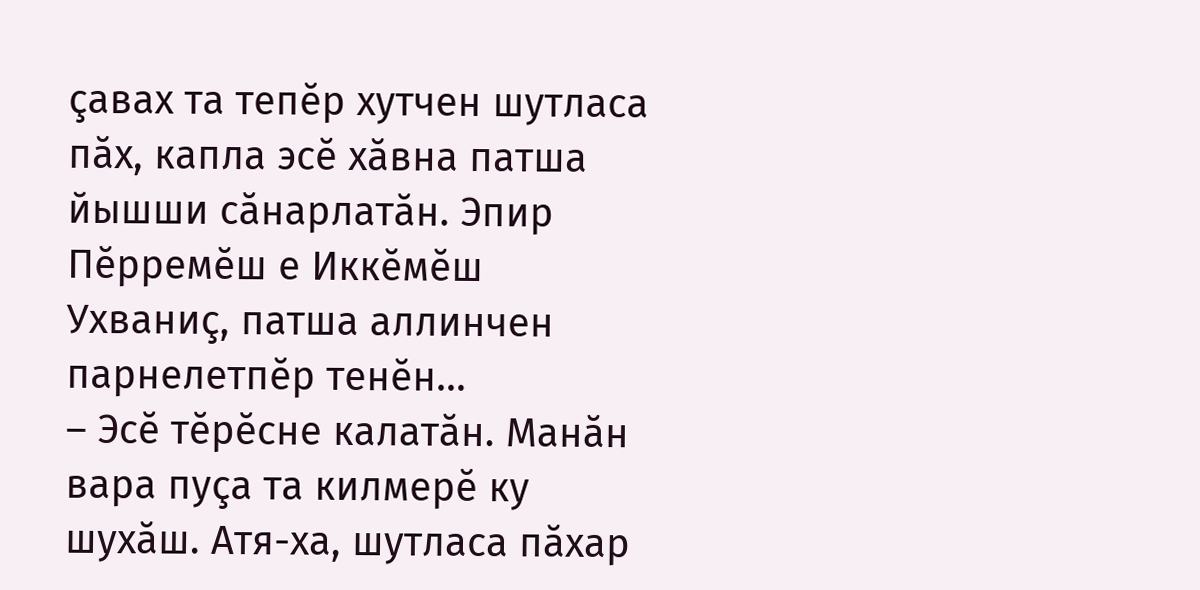çавах та тепĕр хутчен шутласа пăх, капла эсĕ хăвна патша йышши сăнарлатăн. Эпир Пĕрремĕш е Иккĕмĕш Ухваниç, патша аллинчен парнелетпĕр тенĕн…
– Эсĕ тĕрĕсне калатăн. Манăн вара пуçа та килмерĕ ку шухăш. Атя-ха, шутласа пăхар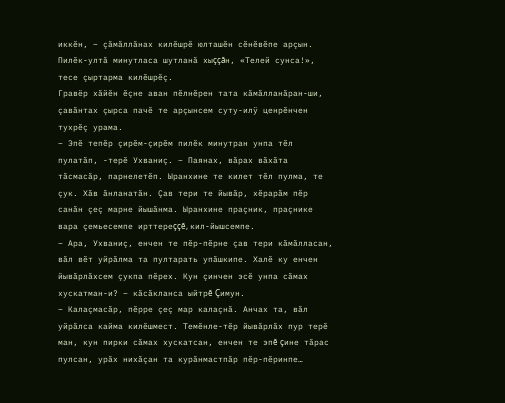иккĕн, – çăмăллăнах килĕшрĕ юлташĕн сĕнĕвĕпе арçын.
Пилĕк-ултă минутласа шутланă хыççăн, «Телей сунса!», тесе çыртарма килĕшрĕç.
Гравёр хăйĕн ĕçне аван пĕлнĕрен тата кăмăлланăран-ши, çавăнтах çырса пачĕ те арçынсем суту-илÿ ценрĕнчен тухрĕç урама.
– Эпĕ тепĕр çирĕм-çирĕм пилĕк минутран унпа тĕл пулатăп, -терĕ Ухваниç. – Паянах, вăрах вăхăта тăсмасăр, парнелетĕп. Ыранхине те килет тĕл пулма, те çук. Хăв ăнланатăн. Çав тери те йывăр, хĕрарăм пĕр санăн çеç марне йышăнма. Ыранхине праçник, праçнике вара çемьесемпе ирттереççĕ, кил-йышсемпе.
– Ара, Ухваниç, енчен те пĕр-пĕрне çав тери кăмăлласан, вăл вĕт уйрăлма та пултарать упăшкипе. Халĕ ку енчен йывăрлăхсем çукпа пĕрех. Кун çинчен эсĕ унпа сăмах хускатман-и? – кăсăкланса ыйтрĕ Çимун.
– Калаçмасăр, пĕрре çеç мар калаçнă. Анчах та, вăл уйрăлса кайма килĕшмест. Темĕнле-тĕр йывăрлăх пур терĕ ман, кун пирки сăмах хускатсан, енчен те эпĕ çине тăрас пулсан, урăх нихăçан та курăнмастпăр пĕр-пĕринпе…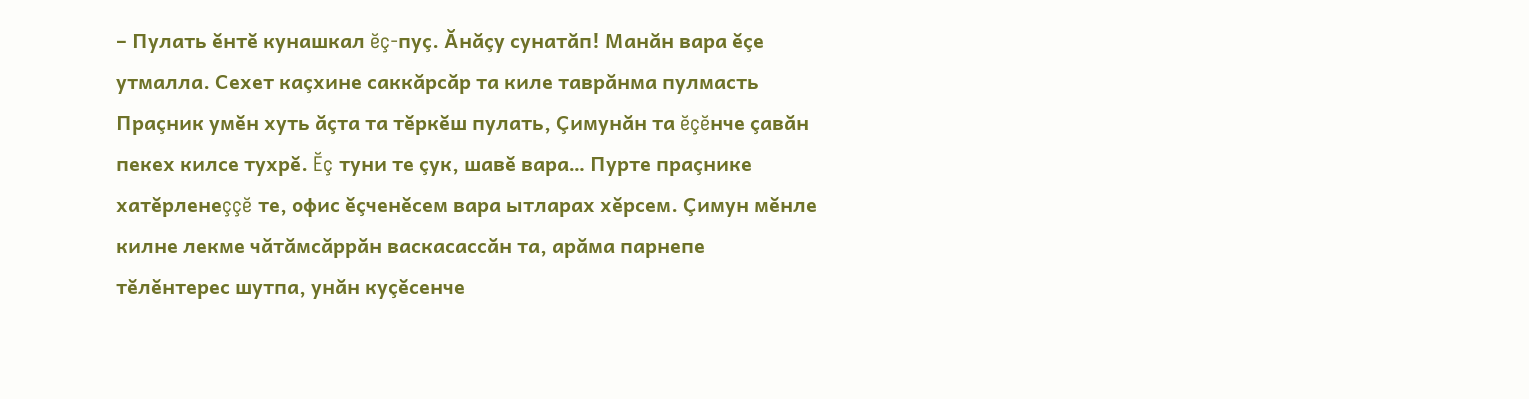– Пулать ĕнтĕ кунашкал ĕç-пуç. Ăнăçу сунатăп! Манăн вара ĕçе утмалла. Сехет каçхине саккăрсăр та киле таврăнма пулмасть
Праçник умĕн хуть ăçта та тĕркĕш пулать, Çимунăн та ĕçĕнче çавăн пекех килсе тухрĕ. Ĕç туни те çук, шавĕ вара… Пурте праçнике хатĕрленеççĕ те, офис ĕçченĕсем вара ытларах хĕрсем. Çимун мĕнле килне лекме чăтăмсăррăн васкасассăн та, арăма парнепе тĕлĕнтерес шутпа, унăн куçĕсенче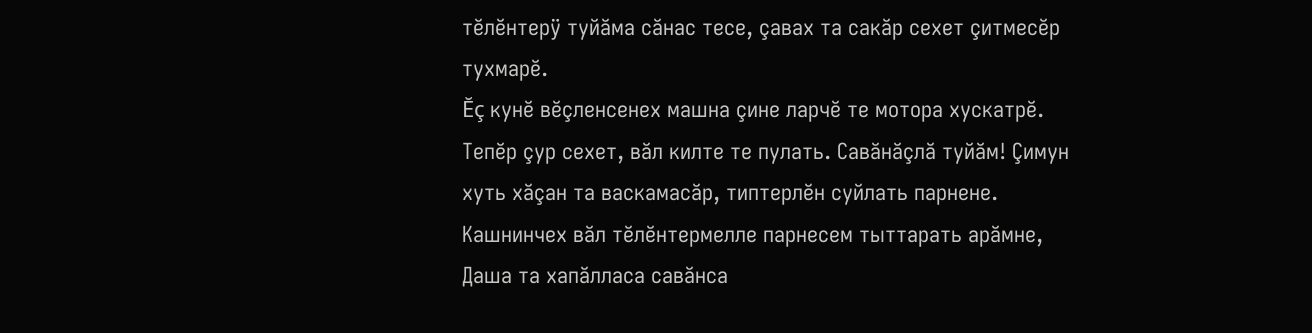тĕлĕнтерÿ туйăма сăнас тесе, çавах та сакăр сехет çитмесĕр тухмарĕ.
Ĕç кунĕ вĕçленсенех машна çине ларчĕ те мотора хускатрĕ. Тепĕр çур сехет, вăл килте те пулать. Савăнăçлă туйăм! Çимун хуть хăçан та васкамасăр, типтерлĕн суйлать парнене. Кашнинчех вăл тĕлĕнтермелле парнесем тыттарать арăмне, Даша та хапăлласа савăнса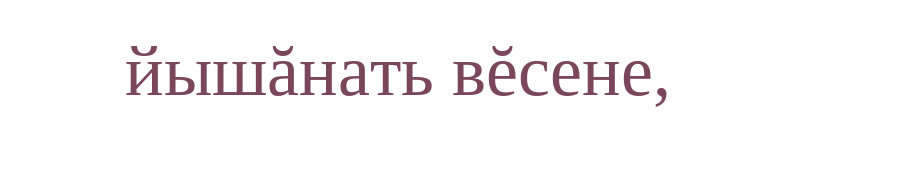йышăнать вĕсене,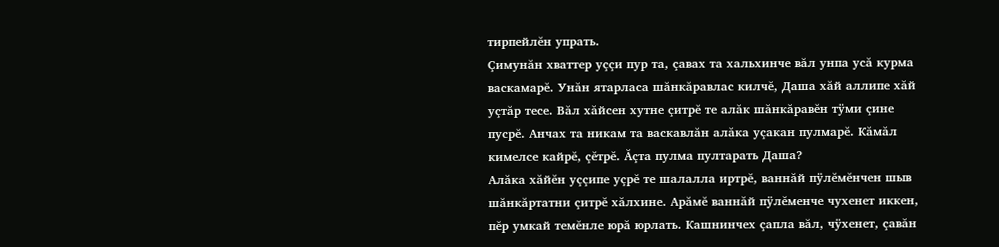тирпейлĕн упрать.
Çимунăн хваттер уççи пур та, çавах та хальхинче вăл унпа усă курма васкамарĕ. Унăн ятарласа шăнкăравлас килчĕ, Даша хăй аллипе хăй уçтăр тесе. Вăл хăйсен хутне çитрĕ те алăк шăнкăравĕн тÿми çине пусрĕ. Анчах та никам та васкавлăн алăка уçакан пулмарĕ. Кăмăл кимелсе кайрĕ, çĕтрĕ. Ăçта пулма пултарать Даша?
Алăка хăйĕн уççипе уçрĕ те шалалла иртрĕ, ваннăй пÿлĕмĕнчен шыв шăнкăртатни çитрĕ хăлхине. Арăмĕ ваннăй пÿлĕменче чухенет иккен, пĕр умкай темĕнле юрă юрлать. Кашнинчех çапла вăл, чÿхенет, çавăн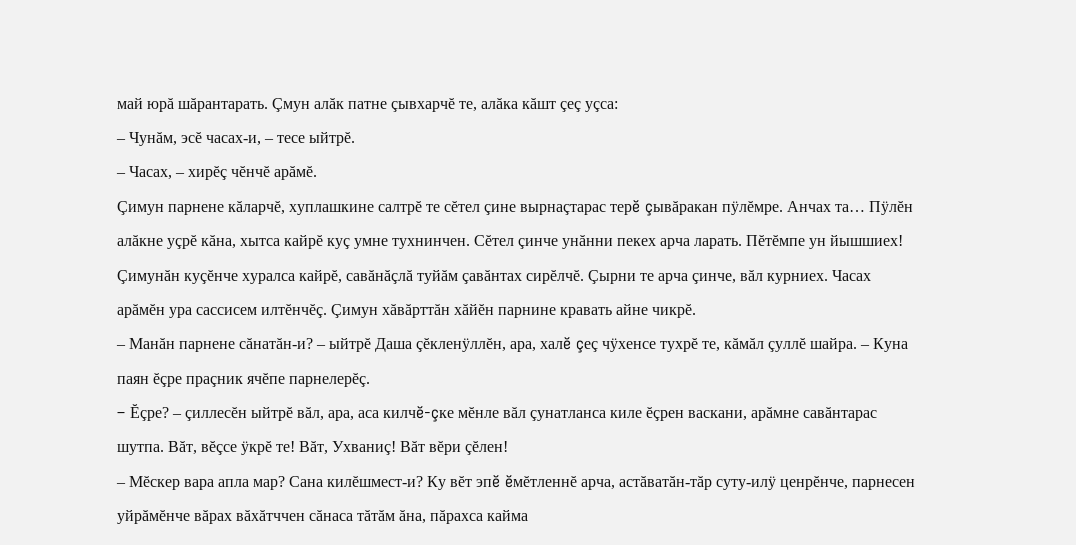май юрă шăрантарать. Çмун алăк патне çывхарчĕ те, алăка кăшт çеç уçса:
– Чунăм, эсĕ часах-и, – тесе ыйтрĕ.
– Часах, – хирĕç чĕнчĕ арăмĕ.
Çимун парнене кăларчĕ, хуплашкине салтрĕ те сĕтел çине вырнаçтарас терĕ çывăракан пÿлĕмре. Анчах та… Пÿлĕн алăкне уçрĕ кăна, хытса кайрĕ куç умне тухнинчен. Сĕтел çинче унăнни пекех арча ларать. Пĕтĕмпе ун йышшиех!
Çимунăн куçĕнче хуралса кайрĕ, савăнăçлă туйăм çавăнтах сирĕлчĕ. Çырни те арча çинче, вăл курниех. Часах арăмĕн ура сассисем илтĕнчĕç. Çимун хăвăрттăн хăйĕн парнине кравать айне чикрĕ.
– Манăн парнене сăнатăн-и? – ыйтрĕ Даша çĕкленÿллĕн, ара, халĕ çеç чÿхенсе тухрĕ те, кăмăл çуллĕ шайра. – Куна паян ĕçре праçник ячĕпе парнелерĕç.
– Ĕçре? – çиллесĕн ыйтрĕ вăл, ара, аса килчĕ-çке мĕнле вăл çунатланса киле ĕçрен васкани, арăмне савăнтарас шутпа. Вăт, вĕçсе ÿкрĕ те! Вăт, Ухваниç! Вăт вĕри çĕлен!
– Мĕскер вара апла мар? Сана килĕшмест-и? Ку вĕт эпĕ ĕмĕтленнĕ арча, астăватăн-тăр суту-илÿ ценрĕнче, парнесен уйрăмĕнче вăрах вăхăтччен сăнаса тăтăм ăна, пăрахса кайма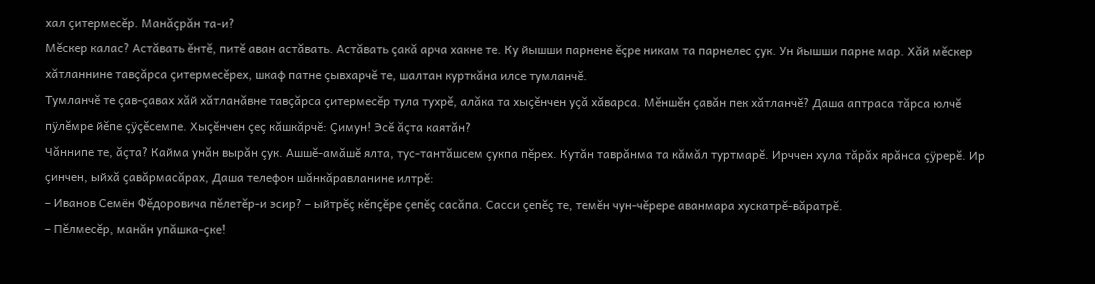хал çитермесĕр. Манăçрăн та-и?
Мĕскер калас? Астăвать ĕнтĕ, питĕ аван астăвать. Астăвать çакă арча хакне те. Ку йышши парнене ĕçре никам та парнелес çук. Ун йышши парне мар. Хăй мĕскер хăтланнине тавçăрса çитермесĕрех, шкаф патне çывхарчĕ те, шалтан курткăна илсе тумланчĕ.
Тумланчĕ те çав-çавах хăй хăтланăвне тавçăрса çитермесĕр тула тухрĕ, алăка та хыçĕнчен уçă хăварса. Мĕншĕн çавăн пек хăтланчĕ? Даша аптраса тăрса юлчĕ пÿлĕмре йĕпе çÿçĕсемпе. Хыçĕнчен çеç кăшкăрчĕ: Çимун! Эсĕ ăçта каятăн?
Чăннипе те, ăçта? Кайма унăн вырăн çук. Ашшĕ-амăшĕ ялта, тус-тантăшсем çукпа пĕрех. Кутăн таврăнма та кăмăл туртмарĕ. Ирччен хула тăрăх ярăнса çÿрерĕ. Ир çинчен, ыйхă çавăрмасăрах, Даша телефон шăнкăравланине илтрĕ:
– Иванов Семён Фĕдоровича пĕлетĕр-и эсир? – ыйтрĕç кĕпçĕре çепĕç сасăпа. Сасси çепĕç те, темĕн чун-чĕрере аванмара хускатрĕ-вăратрĕ.
– Пĕлмесĕр, манăн упăшка-çке!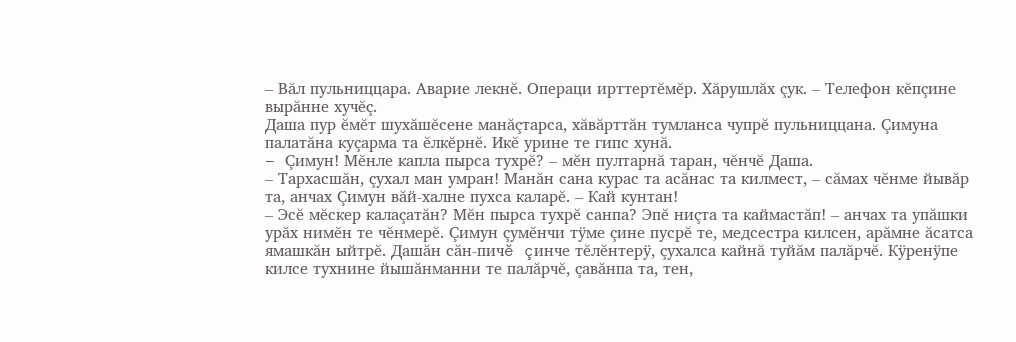– Вăл пульниццара. Аварие лекнĕ. Операци ирттертĕмĕр. Хăрушлăх çук. – Телефон кĕпçине вырăнне хучĕç.
Даша пур ĕмĕт шухăшĕсене манăçтарса, хăвăрттăн тумланса чупрĕ пульниццана. Çимуна палатăна куçарма та ĕлкĕрнĕ. Икĕ урине те гипс хунă.
– Çимун! Мĕнле капла пырса тухрĕ? – мĕн пултарнă таран, чĕнчĕ Даша.
– Тархасшăн, çухал ман умран! Манăн сана курас та асăнас та килмест, – сăмах чĕнме йывăр та, анчах Çимун вăй-халне пухса каларĕ. – Кай кунтан!
– Эсĕ мĕскер калаçатăн? Мĕн пырса тухрĕ санпа? Эпĕ ниçта та каймастăп! – анчах та упăшки урăх нимĕн те чĕнмерĕ. Çимун çумĕнчи тÿме çине пусрĕ те, медсестра килсен, арăмне ăсатса ямашкăн ыйтрĕ. Дашăн сăн-пичĕ çинче тĕлĕнтерÿ, çухалса кайнă туйăм палăрчĕ. Кÿренÿпе килсе тухнине йышăнманни те палăрчĕ, çавăнпа та, тен,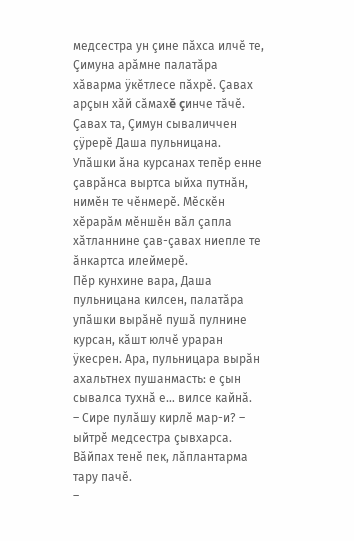медсестра ун çине пăхса илчĕ те, Çимуна арăмне палатăра хăварма ÿкĕтлесе пăхрĕ. Çавах арçын хăй сăмахĕ çинче тăчĕ.
Çавах та, Çимун сываличчен çÿрерĕ Даша пульницана. Упăшки ăна курсанах тепĕр енне çаврăнса выртса ыйха путнăн, нимĕн те чĕнмерĕ. Мĕскĕн хĕрарăм мĕншĕн вăл çапла хăтланнине çав-çавах ниепле те ăнкартса илеймерĕ.
Пĕр кунхине вара, Даша пульницана килсен, палатăра упăшки вырăнĕ пушă пулнине курсан, кăшт юлчĕ ураран ÿкесрен. Ара, пульницара вырăн ахальтнех пушанмасть: е çын сывалса тухнă е… вилсе кайнă.
– Сире пулăшу кирлĕ мар-и? – ыйтрĕ медсестра çывхарса. Вăйпах тенĕ пек, лăплантарма тару пачĕ.
–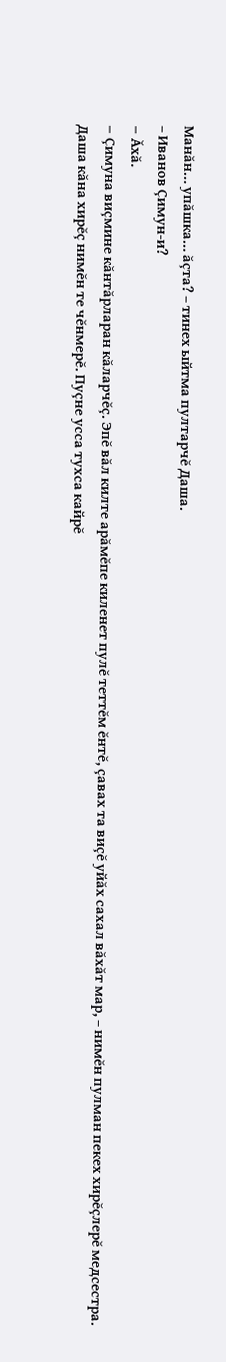Манăн… упăшка… ăçта? – тинех ыйтма пултарчĕ Даша.
– Иванов Çимун-и?
– Ăхă.
– Çимуна виçмине кăнтăрларан кăларчĕç. Эпĕ вăл килте арăмĕпе киленет пулĕ теттĕм ĕнтĕ, çавах та виçĕ уйăх сахал вăхăт мар, – нимĕн пулман пекех хирĕçлерĕ медсестра.
Даша кăна хирĕç нимĕн те чĕнмерĕ. Пуçне усса тухса кайрĕ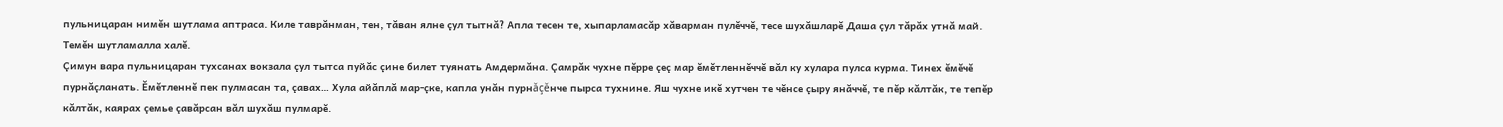пульницаран нимĕн шутлама аптраса. Киле таврăнман, тен, тăван ялне çул тытнă? Апла тесен те, хыпарламасăр хăварман пулĕччĕ, тесе шухăшларĕ Даша çул тăрăх утнă май. Темĕн шутламалла халĕ.
Çимун вара пульницаран тухсанах вокзала çул тытса пуйăс çине билет туянать Амдермăна. Çамрăк чухне пĕрре çеç мар ĕмĕтленнĕччĕ вăл ку хулара пулса курма. Тинех ĕмĕчĕ пурнăçланать. Ĕмĕтленнĕ пек пулмасан та, çавах… Хула айăплă мар-çке, капла унăн пурнăçĕнче пырса тухнине. Яш чухне икĕ хутчен те чĕнсе çыру янăччĕ, те пĕр кăлтăк, те тепĕр кăлтăк, каярах çемье çавăрсан вăл шухăш пулмарĕ.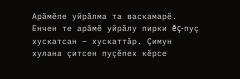Арăмĕпе уйрăлма та васкамарĕ. Енчен те арăмĕ уйрăлу пирки ĕç-пуç хускатсан – хускаттăр. Çимун хулана çитсен пуçĕпех кĕрсе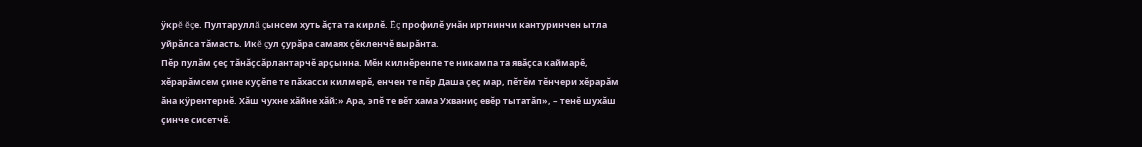ÿкрĕ ĕçе. Пултаруллă çынсем хуть ăçта та кирлĕ. Ĕç профилĕ унăн иртнинчи кантуринчен ытла уйрăлса тăмасть. Икĕ çул çурăра самаях çĕкленчĕ вырăнта.
Пĕр пулăм çеç тăнăçсăрлантарчĕ арçынна. Мĕн килнĕренпе те никампа та явăçса каймарĕ, хĕрарăмсем çине куçĕпе те пăхасси килмерĕ, енчен те пĕр Даша çеç мар, пĕтĕм тĕнчери хĕрарăм ăна кÿрентернĕ. Хăш чухне хăйне хăй:» Ара, эпĕ те вĕт хама Ухваниç евĕр тытатăп», – тенĕ шухăш çинче сисетчĕ.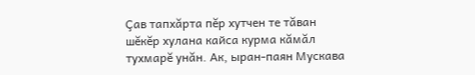Çав тапхăрта пĕр хутчен те тăван шĕкĕр хулана кайса курма кăмăл тухмарĕ унăн. Ак, ыран-паян Мускава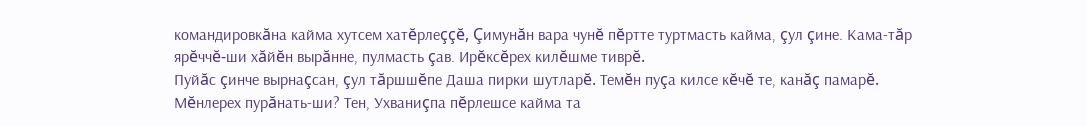командировкăна кайма хутсем хатĕрлеççĕ, Çимунăн вара чунĕ пĕртте туртмасть кайма, çул çине. Кама-тăр ярĕччĕ-ши хăйĕн вырăнне, пулмасть çав. Ирĕксĕрех килĕшме тиврĕ.
Пуйăс çинче вырнаçсан, çул тăршшĕпе Даша пирки шутларĕ. Темĕн пуçа килсе кĕчĕ те, канăç памарĕ. Мĕнлерех пурăнать-ши? Тен, Ухваниçпа пĕрлешсе кайма та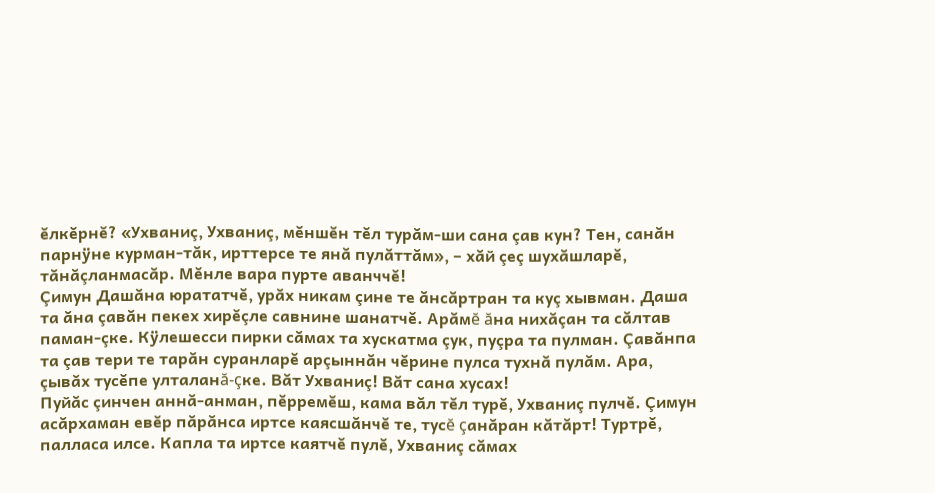ĕлкĕрнĕ? «Ухваниç, Ухваниç, мĕншĕн тĕл турăм-ши сана çав кун? Тен, санăн парнÿне курман-тăк, ирттерсе те янă пулăттăм», – хăй çеç шухăшларĕ, тăнăçланмасăр. Мĕнле вара пурте аванччĕ!
Çимун Дашăна юрататчĕ, урăх никам çине те ăнсăртран та куç хывман. Даша та ăна çавăн пекех хирĕçле савнине шанатчĕ. Арăмĕ ăна нихăçан та сăлтав паман-çке. Кÿлешесси пирки сăмах та хускатма çук, пуçра та пулман. Çавăнпа та çав тери те тарăн суранларĕ арçыннăн чĕрине пулса тухнă пулăм. Ара, çывăх тусĕпе улталанă-çке. Вăт Ухваниç! Вăт сана хусах!
Пуйăс çинчен аннă-анман, пĕрремĕш, кама вăл тĕл турĕ, Ухваниç пулчĕ. Çимун асăрхаман евĕр пăрăнса иртсе каясшăнчĕ те, тусĕ çанăран кăтăрт! Туртрĕ, палласа илсе. Капла та иртсе каятчĕ пулĕ, Ухваниç сăмах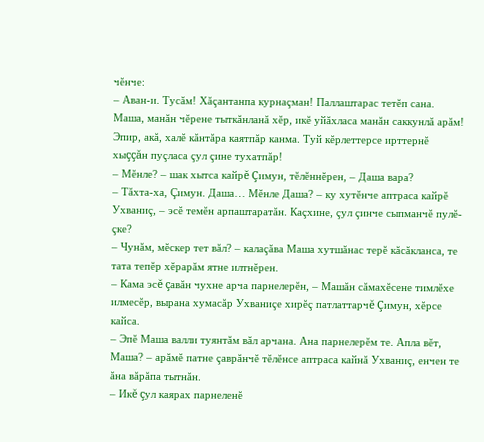чĕнче:
– Аван-и. Тусăм! Хăçантанпа курнаçман! Паллаштарас тетĕп сана. Маша, манăн чĕрене тыткăнланă хĕр, икĕ уйăхласа манăн саккунлă арăм! Эпир, акă, халĕ кăнтăра каятпăр канма. Туй кĕрлеттерсе ирттернĕ хыççăн пуçласа çул çине тухатпăр!
– Мĕнле? – шак хытса кайрĕ Çимун, тĕлĕннĕрен, – Даша вара?
– Тăхта-ха, Çимун. Даша… Мĕнле Даша? – ку хутĕнче аптраса кайрĕ Ухваниç, – эсĕ темĕн арпаштаратăн. Каçхине, çул çинче сыпманчĕ пулĕ-çке?
– Чунăм, мĕскер тет вăл? – калаçăва Маша хутшăнас терĕ кăсăкланса, те тата тепĕр хĕрарăм ятне илтнĕрен.
– Кама эсĕ çавăн чухне арча парнелерĕн, – Машăн сăмахĕсене тимлĕхе илмесĕр, вырана хумасăр Ухваниçе хирĕç патлаттарчĕ Çимун, хĕрсе кайса.
– Эпĕ Маша валли туянтăм вăл арчана. Ана парнелерĕм те. Апла вĕт, Маша? – арăмĕ патне çаврăнчĕ тĕлĕнсе аптраса кайнă Ухваниç, енчен те ăна вăрăпа тытнăн.
– Икĕ çул каярах парнеленĕ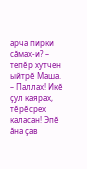арча пирки сăмах-и? – тепĕр хутчен ыйтрĕ Маша.
– Паллах! Икĕ çул каярах, тĕрĕсрех каласан! Эпĕ ăна çав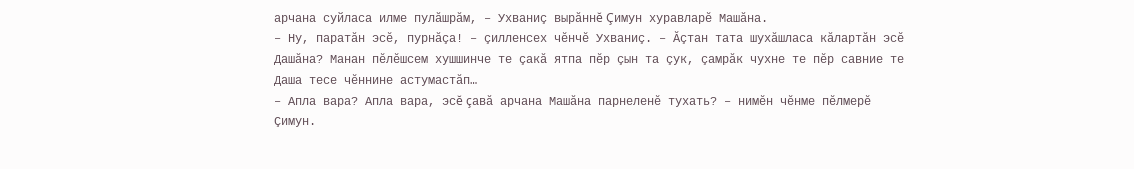арчана суйласа илме пулăшрăм, – Ухваниç вырăннĕ Çимун хуравларĕ Машăна.
– Ну, паратăн эсĕ, пурнăçа! – çилленсех чĕнчĕ Ухваниç. – Ăçтан тата шухăшласа кăлартăн эсĕ Дашăна? Манан пĕлĕшсем хушшинче те çакă ятпа пĕр çын та çук, çамрăк чухне те пĕр савние те Даша тесе чĕннине астумастăп…
– Апла вара? Апла вара, эсĕ çавă арчана Машăна парнеленĕ тухать? – нимĕн чĕнме пĕлмерĕ Çимун.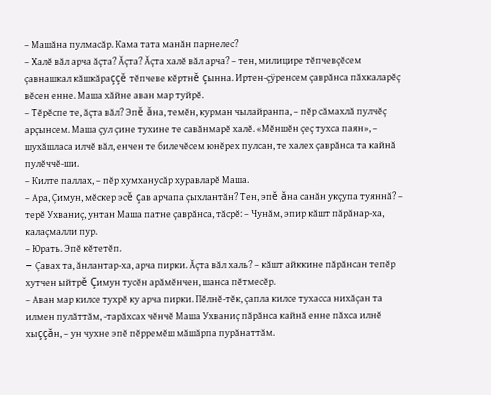– Машăна пулмасăр. Кама тата манăн парнелес?
– Халĕ вăл арча ăçта? Ăçта? Ăçта халĕ вăл арча? – тен, милицире тĕпчевçĕсем çавнашкал кăшкăраççĕ тĕпчеве кĕртнĕ çынна. Иртен-çÿренсем çаврăнса пăхкаларĕç вĕсен енне. Маша хăйне аван мар туйрĕ.
– Тĕрĕспе те, ăçта вăл? Эпĕ ăна, темĕн, курман чылайранпа, – пĕр сăмахлă пулчĕç арçынсем. Маша çул çине тухине те савăнмарĕ халĕ. «Мĕншĕн çеç тухса паян», – шухăшласа илчĕ вăл, енчен те билечĕсем юнĕрех пулсан, те халех çаврăнса та кайнă пулĕччĕ-ши.
– Килте паллах, – пĕр хумханусăр хуравларĕ Маша.
– Ара, Çимун, мĕскер эсĕ çав арчапа çыхлантăн? Тен, эпĕ ăна санăн укçупа туяннă? – терĕ Ухваниç, унтан Маша патне çаврăнса, тăсрĕ: – Чунăм, эпир кăшт пăрăнар-ха, калаçмалли пур.
– Юрать. Эпĕ кĕтетĕп.
– Çавах та, ăнлантар-ха, арча пирки. Ăçта вăл халь? – кăшт айккине пăрăнсан тепĕр хутчен ыйтрĕ Çимун тусĕн арăмĕнчен, шанса пĕтмесĕр.
– Аван мар килсе тухрĕ ку арча пирки. Пĕлнĕ-тĕк, çапла килсе тухасса нихăçан та илмен пулăттăм, -тарăхсах чĕнчĕ Маша Ухваниç пăрăнса кайнă енне пăхса илнĕ хыççăн, – ун чухне эпĕ пĕрремĕш мăшăрпа пурăнаттăм.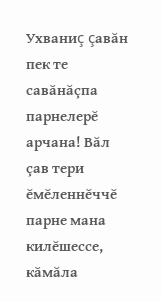Ухваниç çавăн пек те савăнăçпа парнелерĕ арчана! Вăл çав тери ĕмĕленнĕччĕ парне мана килĕшессе, кăмăла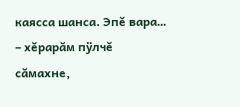каясса шанса. Эпĕ вара… – хĕрарăм пÿлчĕ сăмахне,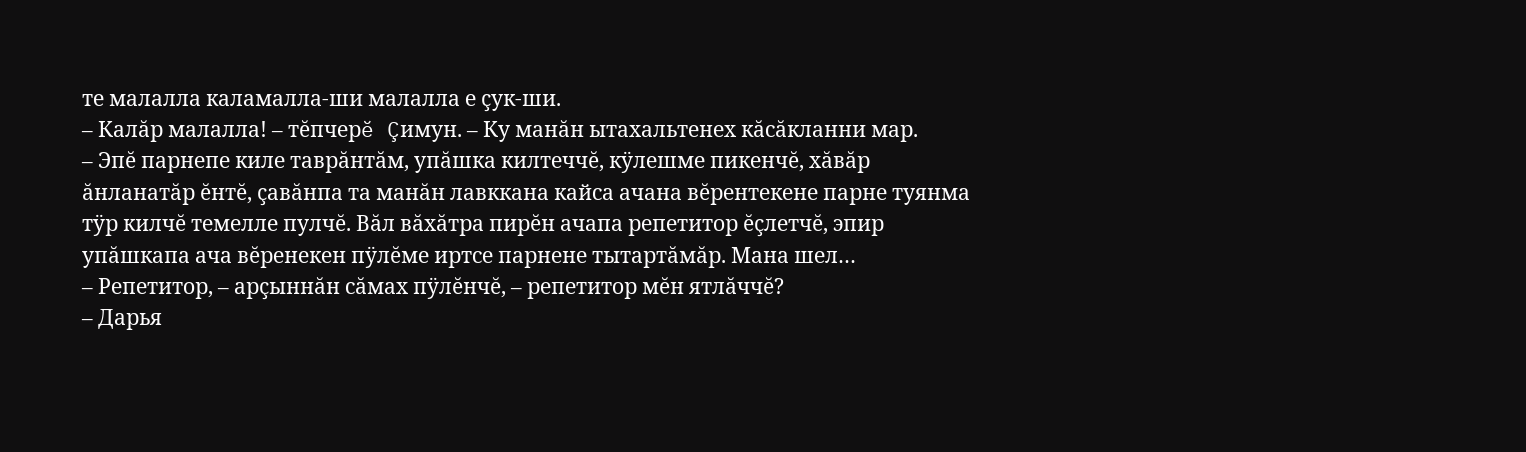те малалла каламалла-ши малалла е çук-ши.
– Калăр малалла! – тĕпчерĕ Çимун. – Ку манăн ытахальтенех кăсăкланни мар.
– Эпĕ парнепе киле таврăнтăм, упăшка килтеччĕ, кÿлешме пикенчĕ, хăвăр ăнланатăр ĕнтĕ, çавăнпа та манăн лавккана кайса ачана вĕрентекене парне туянма тÿр килчĕ темелле пулчĕ. Вăл вăхăтра пирĕн ачапа репетитор ĕçлетчĕ, эпир упăшкапа ача вĕренекен пÿлĕме иртсе парнене тытартăмăр. Мана шел…
– Репетитор, – арçыннăн сăмах пÿлĕнчĕ, – репетитор мĕн ятлăччĕ?
– Дарья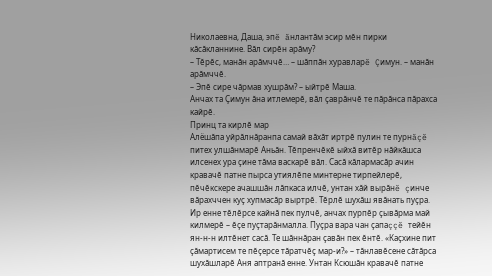Николаевна, Даша, эпĕ ăнлантăм эсир мĕн пирки кăсăкланнине. Вăл сирĕн арăму?
– Тĕрĕс, манăн арăмччĕ… – шăппăн хуравларĕ Çимун. – манăн арăмччĕ.
– Эпĕ сире чăрмав хушрăм? – ыйтрĕ Маша.
Анчах та Çимун ăна итлемерĕ, вăл çаврăнчĕ те пăрăнса пăрахса кайрĕ.
Принц та кирлĕ мар
Алёшăпа уйрăлнăранпа самай вăхăт иртрĕ пулин те пурнăçĕ питех улшăнмарĕ Аньăн. Тĕпренчĕкĕ ыйхă витĕр нăйкăшса илсенех ура çине тăма васкарĕ вăл. Сасă кăлармасăр ачин кравачĕ патне пырса утиялĕпе минтерне тирпейлерĕ, пĕчĕкскере ачашшăн лăпкаса илчĕ, унтан хăй вырăнĕ çинче вăрахччен куç хупмасăр выртрĕ. Тĕрлĕ шухăш явăнать пуçра.
Ир енне тĕлĕрсе кайнă пек пулчĕ, анчах пурпĕр çывăрма май килмерĕ – ĕçе пуçтарăнмалла. Пуçра вара чан çапаççĕ тейĕн ян-н-н илтĕнет сасă. Те шăннăран çавăн пек ĕнтĕ. «Каçхине пит çăмартисем те пĕçерсе тăратчĕç мар-и?» – тăнлавĕсене сăтăрса шухăшларĕ Аня аптранă енне. Унтан Ксюшăн кравачĕ патне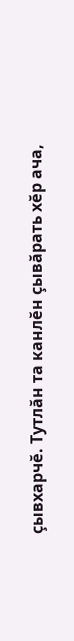çывхарчĕ. Тутлăн та канлĕн çывăрать хĕр ача,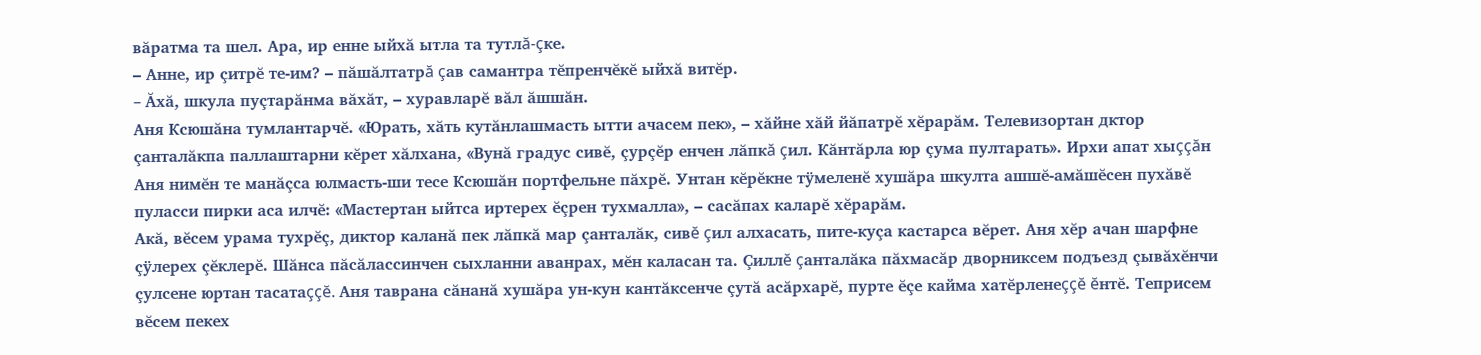вăратма та шел. Ара, ир енне ыйхă ытла та тутлă-çке.
– Анне, ир çитрĕ те-им? – пăшăлтатрă çав самантра тĕпренчĕкĕ ыйхă витĕр.
– Ăхă, шкула пуçтарăнма вăхăт, – хуравларĕ вăл ăшшăн.
Аня Ксюшăна тумлантарчĕ. «Юрать, хăть кутăнлашмасть ытти ачасем пек», – хăйне хăй йăпатрĕ хĕрарăм. Телевизортан дктор çанталăкпа паллаштарни кĕрет хăлхана, «Вунă градус сивĕ, çурçĕр енчен лăпкă çил. Кăнтăрла юр çума пултарать». Ирхи апат хыççăн Аня нимĕн те манăçса юлмасть-ши тесе Ксюшăн портфельне пăхрĕ. Унтан кĕрĕкне тÿмеленĕ хушăра шкулта ашшĕ-амăшĕсен пухăвĕ пуласси пирки аса илчĕ: «Мастертан ыйтса иртерех ĕçрен тухмалла», – сасăпах каларĕ хĕрарăм.
Акă, вĕсем урама тухрĕç, диктор каланă пек лăпкă мар çанталăк, сивĕ çил алхасать, пите-куçа кастарса вĕрет. Аня хĕр ачан шарфне çÿлерех çĕклерĕ. Шăнса пăсăлассинчен сыхланни аванрах, мĕн каласан та. Çиллĕ çанталăка пăхмасăр дворниксем подъезд çывăхĕнчи çулсене юртан тасатаççĕ. Аня таврана сăнанă хушăра ун-кун кантăксенче çутă асăрхарĕ, пурте ĕçе кайма хатĕрленеççĕ ĕнтĕ. Теприсем вĕсем пекех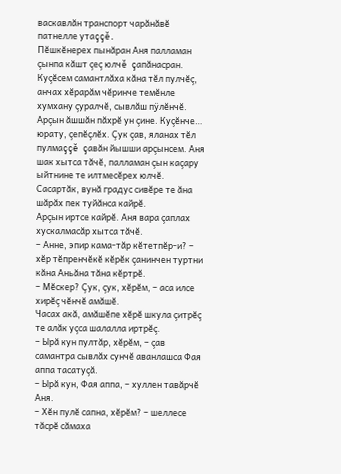васкавлăн транспорт чарăнăвĕ патнелле утаççĕ.
Пĕшкĕнерех пынăран Аня палламан çынпа кăшт çеç юлчĕ çапăнасран. Куçĕсем самантлăха кăна тĕл пулчĕç, анчах хĕрарăм чĕринче темĕнле хумхану çуралчĕ, сывлăш пÿлĕнчĕ. Арçын ăшшăн пăхрĕ ун çине. Куçĕнче… юрату, çепĕçлĕх. Çук çав, яланах тĕл пулмаççĕ çавăн йышши арçынсем. Аня шак хытса тăчĕ, палламан çын каçару ыйтнине те илтмесĕрех юлчĕ. Сасартăк, вунă градус сивĕре те ăна шăрăх пек туйăнса кайрĕ.
Арçын иртсе кайрĕ. Аня вара çаплах хускалмасăр хытса тăчĕ.
– Анне, эпир кама-тăр кĕтетпĕр-и? – хĕр тĕпренчĕкĕ кĕрĕк çанинчен туртни кăна Аньăна тăна кĕртрĕ.
– Мĕскер? Çук, çук, хĕрĕм, – аса илсе хирĕç чĕнчĕ амăшĕ.
Часах акă, амăшĕпе хĕрĕ шкула çитрĕç те алăк уçса шалалла иртрĕç.
– Ырă кун пултăр, хĕрĕм, – çав самантра сывлăх сунчĕ аванлашса Фая аппа тасатуçă.
– Ырă кун, Фая аппа, – хуллен тавăрчĕ Аня.
– Хĕн пулĕ сапна, хĕрĕм? – шеллесе тăсрĕ сăмаха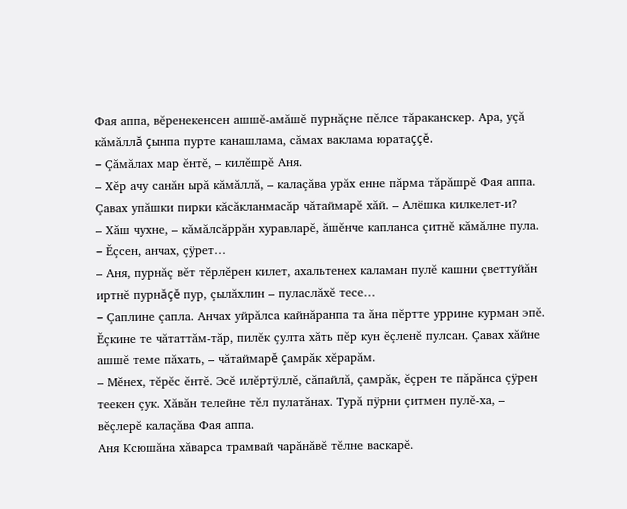Фая аппа, вĕренекенсен ашшĕ-амăшĕ пурнăçне пĕлсе тăраканскер. Ара, уçă кăмăллă çынпа пурте канашлама, сăмах ваклама юратаççĕ.
– Çăмăлах мар ĕнтĕ, – килĕшрĕ Аня.
– Хĕр ачу санăн ырă кăмăллă, – калаçăва урăх енне пăрма тăрăшрĕ Фая аппа. Çавах упăшки пирки кăсăкланмасăр чăтаймарĕ хăй. – Алёшка килкелет-и?
– Хăш чухне, – кăмăлсăррăн хуравларĕ, ăшĕнче капланса çитнĕ кăмăлне пула. – Ĕçсен, анчах, çÿрет…
– Аня, пурнăç вĕт тĕрлĕрен килет, ахальтенех каламан пулĕ кашни çветтуйăн иртнĕ пурнăçĕ пур, çылăхлин – пуласлăхĕ тесе…
– Çаплине çапла. Анчах уйрăлса кайнăранпа та ăна пĕртте уррине курман эпĕ. Ĕçкине те чăтаттăм-тăр, пилĕк çулта хăть пĕр кун ĕçленĕ пулсан. Çавах хăйне ашшĕ теме пăхать, – чăтаймарĕ çамрăк хĕрарăм.
– Мĕнех, тĕрĕс ĕнтĕ. Эсĕ илĕртÿллĕ, сăпайлă, çамрăк, ĕçрен те пăрăнса çÿрен теекен çук. Хăвăн телейне тĕл пулатăнах. Турă пÿрни çитмен пулĕ-ха, – вĕçлерĕ калаçăва Фая аппа.
Аня Ксюшăна хăварса трамвай чарăнăвĕ тĕлне васкарĕ.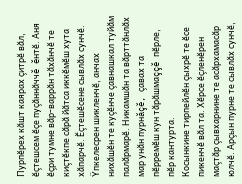Пурпĕрех кăшт каярах çитрĕ вăл, ĕçтешсем ĕçе пуçăннăччĕ ĕнтĕ. Аня ĕçри тумне вăр-варрăн тăхăнчĕ те киçтĕкпе сăрă йăтса иккĕмĕш хута хăпарчĕ. Ĕçтешĕсене сывлăх сунчĕ. Ÿпкелесрен шикленчĕ, анчах нихăшĕн те куçĕнче çавнашкал туйăм палăрмарĕ. Никамшăн та вăрттăнлăх мар унăн пурнăçĕ, çавах та пĕрремĕш кун тăрăшмаççĕ пĕрле, пĕр кантурта.
Косынкине тирпейлĕн çыхрĕ те ĕсе пикенчĕ вăл та. Хĕрсе ĕçленĕрен маçтăр çывхарнине те асăрхамасăр юлчĕ. Арçын пурне те сывлăх сунчĕ,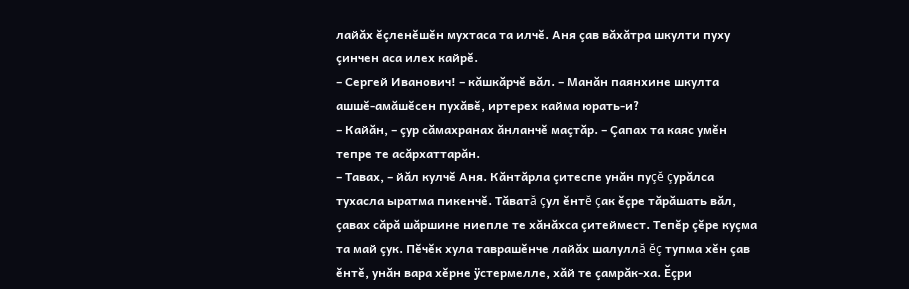лайăх ĕçленĕшĕн мухтаса та илчĕ. Аня çав вăхăтра шкулти пуху çинчен аса илех кайрĕ.
– Сергей Иванович! – кăшкăрчĕ вăл. – Манăн паянхине шкулта ашшĕ-амăшĕсен пухăвĕ, иртерех кайма юрать-и?
– Кайăн, – çур сăмахранах ăнланчĕ маçтăр. – Çапах та каяс умĕн тепре те асăрхаттарăн.
– Тавах, – йăл кулчĕ Аня. Кăнтăрла çитеспе унăн пуçĕ çурăлса тухасла ыратма пикенчĕ. Тăватă çул ĕнтĕ çак ĕçре тăрăшать вăл, çавах сăрă шăршине ниепле те хăнăхса çитеймест. Тепĕр çĕре куçма та май çук. Пĕчĕк хула таврашĕнче лайăх шалуллă ĕç тупма хĕн çав ĕнтĕ, унăн вара хĕрне ÿстермелле, хăй те çамрăк-ха. Ĕçри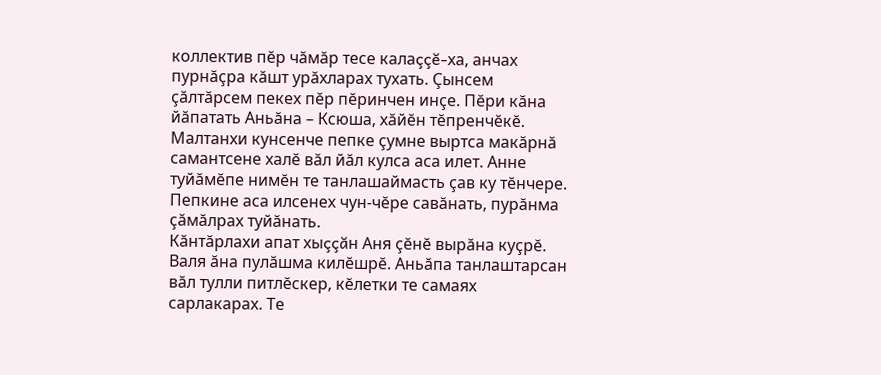коллектив пĕр чăмăр тесе калаççĕ-ха, анчах пурнăçра кăшт урăхларах тухать. Çынсем çăлтăрсем пекех пĕр пĕринчен инçе. Пĕри кăна йăпатать Аньăна – Ксюша, хăйĕн тĕпренчĕкĕ.
Малтанхи кунсенче пепке çумне выртса макăрнă самантсене халĕ вăл йăл кулса аса илет. Анне туйăмĕпе нимĕн те танлашаймасть çав ку тĕнчере. Пепкине аса илсенех чун-чĕре савăнать, пурăнма çăмăлрах туйăнать.
Кăнтăрлахи апат хыççăн Аня çĕнĕ вырăна куçрĕ. Валя ăна пулăшма килĕшрĕ. Аньăпа танлаштарсан вăл тулли питлĕскер, кĕлетки те самаях сарлакарах. Те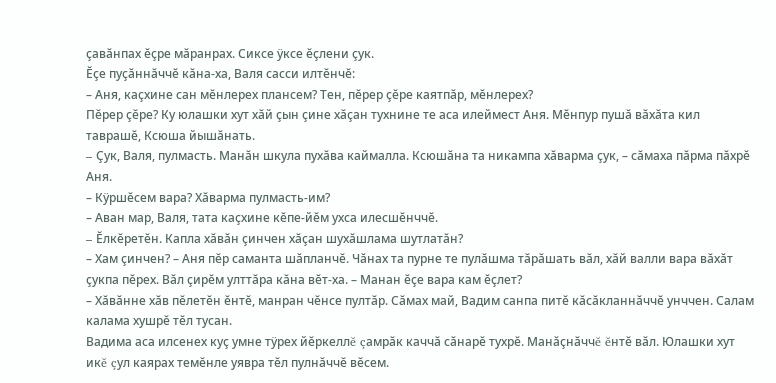çавăнпах ĕçре мăранрах. Сиксе ÿксе ĕçлени çук.
Ĕçе пуçăннăччĕ кăна-ха, Валя сасси илтĕнчĕ:
– Аня, каçхине сан мĕнлерех плансем? Тен, пĕрер çĕре каятпăр, мĕнлерех?
Пĕрер çĕре? Ку юлашки хут хăй çын çине хăçан тухнине те аса илеймест Аня. Мĕнпур пушă вăхăта кил таврашĕ, Ксюша йышăнать.
– Çук, Валя, пулмасть. Манăн шкула пухăва каймалла. Ксюшăна та никампа хăварма çук, – сăмаха пăрма пăхрĕ Аня.
– Кÿршĕсем вара? Хăварма пулмасть-им?
– Аван мар, Валя, тата каçхине кĕпе-йĕм ухса илесшĕнччĕ.
– Ĕлкĕретĕн. Капла хăвăн çинчен хăçан шухăшлама шутлатăн?
– Хам çинчен? – Аня пĕр саманта шăпланчĕ. Чăнах та пурне те пулăшма тăрăшать вăл, хăй валли вара вăхăт çукпа пĕрех. Вăл çирĕм улттăра кăна вĕт-ха. – Манан ĕçе вара кам ĕçлет?
– Хăвăнне хăв пĕлетĕн ĕнтĕ, манран чĕнсе пултăр. Сăмах май, Вадим санпа питĕ кăсăкланнăччĕ унччен. Салам калама хушрĕ тĕл тусан.
Вадима аса илсенех куç умне тÿрех йĕркеллĕ çамрăк каччă сăнарĕ тухрĕ. Манăçнăччĕ ĕнтĕ вăл. Юлашки хут икĕ çул каярах темĕнле уявра тĕл пулнăччĕ вĕсем.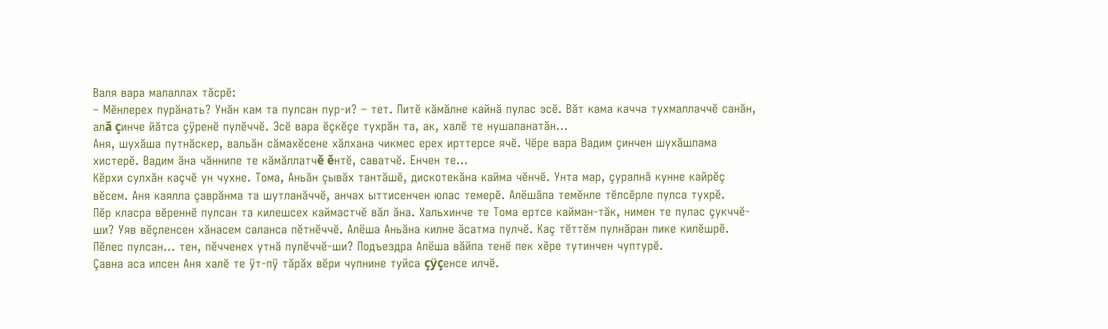Валя вара малаллах тăсрĕ:
– Мĕнлерех пурăнать? Унăн кам та пулсан пур-и? – тет. Питĕ кăмăлне кайнă пулас эсĕ. Вăт кама качча тухмаллаччĕ санăн, алă çинче йăтса çÿренĕ пулĕччĕ. Эсĕ вара ĕçкĕçе тухрăн та, ак, халĕ те нушаланатăн…
Аня, шухăша путнăскер, вальăн сăмахĕсене хăлхана чикмес ерех ирттерсе ячĕ. Чĕре вара Вадим çинчен шухăшлама хистерĕ. Вадим ăна чăннипе те кăмăллатчĕ ĕнтĕ, саватчĕ. Енчен те…
Кĕрхи сулхăн каçчĕ ун чухне. Тома, Аньăн çывăх тантăшĕ, дискотекăна кайма чĕнчĕ. Унта мар, çуралнă кунне кайрĕç вĕсем. Аня каялла çаврăнма та шутланăччĕ, анчах ыттисенчен юлас темерĕ. Алёшăпа темĕнле тĕлсĕрле пулса тухрĕ.
Пĕр класра вĕреннĕ пулсан та килешсех каймастчĕ вăл ăна. Хальхинче те Тома ертсе кайман-тăк, нимен те пулас çукччĕ-ши? Уяв вĕçленсен хăнасем саланса пĕтнĕччĕ. Алёша Аньăна килне ăсатма пулчĕ. Каç тĕттĕм пулнăран пике килĕшрĕ. Пĕлес пулсан… тен, пĕчченех утнă пулĕччĕ-ши? Подъездра Алёша вăйпа тенĕ пек хĕре тутинчен чуптурĕ.
Çавна аса илсен Аня халĕ те ÿт-пÿ тăрăх вĕри чупнине туйса çÿçенсе илчĕ.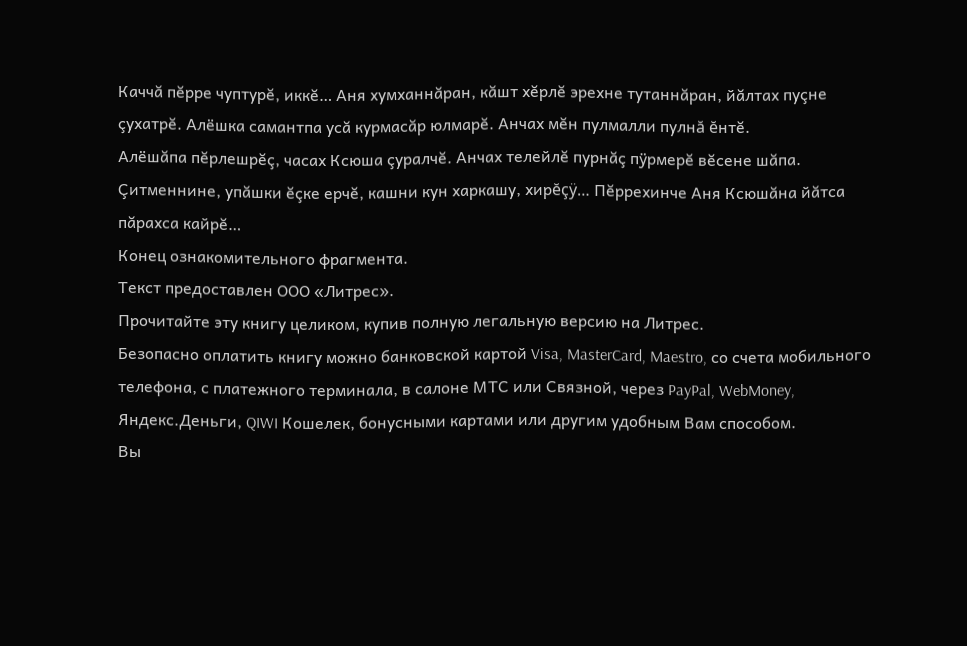Каччă пĕрре чуптурĕ, иккĕ… Аня хумханнăран, кăшт хĕрлĕ эрехне тутаннăран, йăлтах пуçне çухатрĕ. Алёшка самантпа усă курмасăр юлмарĕ. Анчах мĕн пулмалли пулнă ĕнтĕ.
Алёшăпа пĕрлешрĕç, часах Ксюша çуралчĕ. Анчах телейлĕ пурнăç пÿрмерĕ вĕсене шăпа. Çитменнине, упăшки ĕçке ерчĕ, кашни кун харкашу, хирĕçÿ… Пĕррехинче Аня Ксюшăна йăтса пăрахса кайрĕ…
Конец ознакомительного фрагмента.
Текст предоставлен ООО «Литрес».
Прочитайте эту книгу целиком, купив полную легальную версию на Литрес.
Безопасно оплатить книгу можно банковской картой Visa, MasterCard, Maestro, со счета мобильного телефона, с платежного терминала, в салоне МТС или Связной, через PayPal, WebMoney, Яндекс.Деньги, QIWI Кошелек, бонусными картами или другим удобным Вам способом.
Вы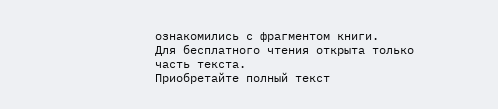ознакомились с фрагментом книги.
Для бесплатного чтения открыта только часть текста.
Приобретайте полный текст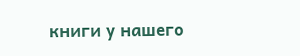книги у нашего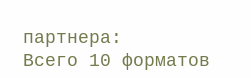партнера:
Всего 10 форматов